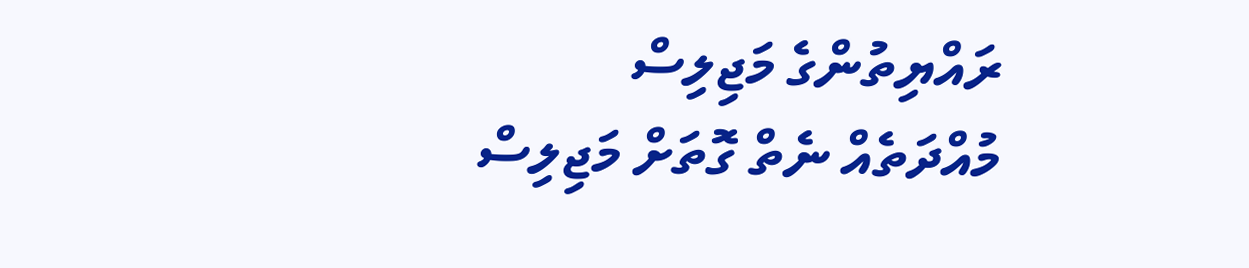ރައްޔިތުންގެ މަޖިލިސް
މުއްދަތެއް ނެތް ގޮތަށް މަޖިލިސް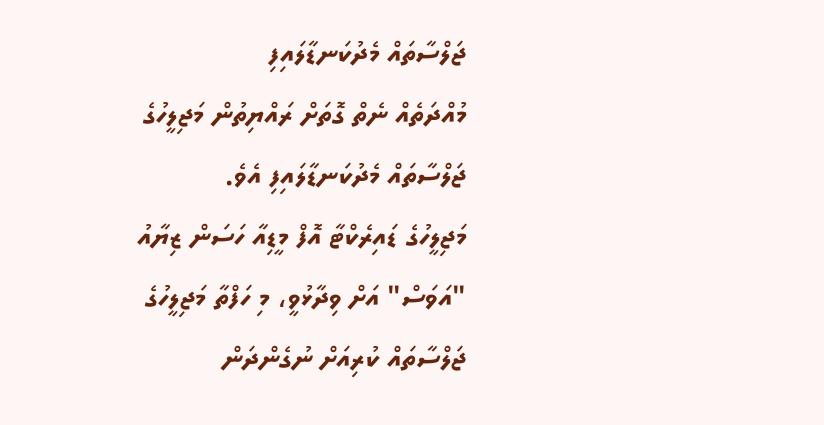ޖަލްސާތައް މެދުކަނޑާލައިފި
މުއްދަތެއް ނެތް ގޮތަށް ރައްޔިތުން މަޖިލީހުގެ ޖަލްސާތައް މެދުކަނޑާލައިފި އެވެ.
މަޖިލީހުގެ ޑައިރެކްޓާ އޮފް މީޑިއާ ހަސަން ޒިޔާއު "އަވަސް" އަށް ވިދާޅުވީ، މި ހަފްތާ މަޖިލީހުގެ ޖަލްސާތައް ކުރިއަށް ނުގެންދަން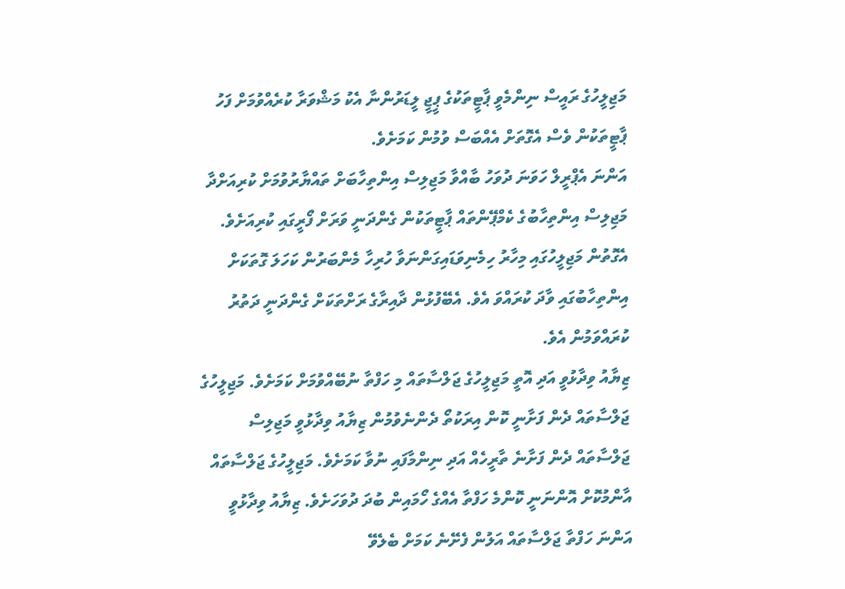މަޖިލީހުގެ ރައީސް ނިންމެވީ ޕާޓީތަކުގެ ޕީޖީ ލީޑަރުންނާ އެކު މަޝްވަރާ ކުރެއްވުމަށް ފަހު ޕާޓީތަކުން ވެސް އެގޮތަށް އެއްބަސް ވުމުން ކަމަށެވެ.
އަންނަ އެޕްރީލް ހަވަނަ ދުވަހު ބާއްވާ މަޖިލިސް އިންތިހާބަށް ތައްޔާރުވުމަށް ކުރިއަށްދާ މަޖިލިސް އިންތިހާބުގެ ކެމްޕޭންތައް ޕާޓީތަކުން ގެންދަނީ ވަރަށް ފޯރީގައި ކުރިއަށެވެ. އެގޮތުން މަޖިލީހުގައި މިހާރު ހިމެނިވަޑައިގަންނަވާ ހުރިހާ މެންބަރުން ކަހަލަ ގޮތަކަށް އިންތިހާބުގައި ވާދަ ކުރައްވަ އެވެ. އެބޭފުޅުން ދާއިރާގެ ރަށްތަކަށް ގެންދަނީ ދަތުރު ކުރައްވަމުން އެވެ.
ޒިޔާއު ވިދާޅުވީ އަދި އޮތީ މަޖިލީހުގެ ޖަލްސާތައް މި ހަފްތާ ނުބޭއްވުމަށް ކަމަށެވެ. މަޖިލީހުގެ ޖަލްސާތައް ދެން ފަށާނީ ކޮން އިރަކުތޯ ދެންނެވުމުން ޒިޔާއު ވިދާޅުވީ މަޖިލިސް ޖަލްސާތައް ދެން ފަށާނެ ތާރީހެއް އަދި ނިންމާފައި ނުވާ ކަމަށެވެ. މަޖިލީހުގެ ޖަލްސާތައް އާންމުކޮށް އޮންނަނީ ކޮންމެ ހަފްތާ އެއްގެ ހޯމައިން ބުދަ ދުވަހަށެވެ. ޒިޔާއު ވިދާޅުވީ އަންނަ ހަފްތާ ޖަލްސާތައް އަލުން ފެށޭނެ ކަމަށް ބެލެވޭ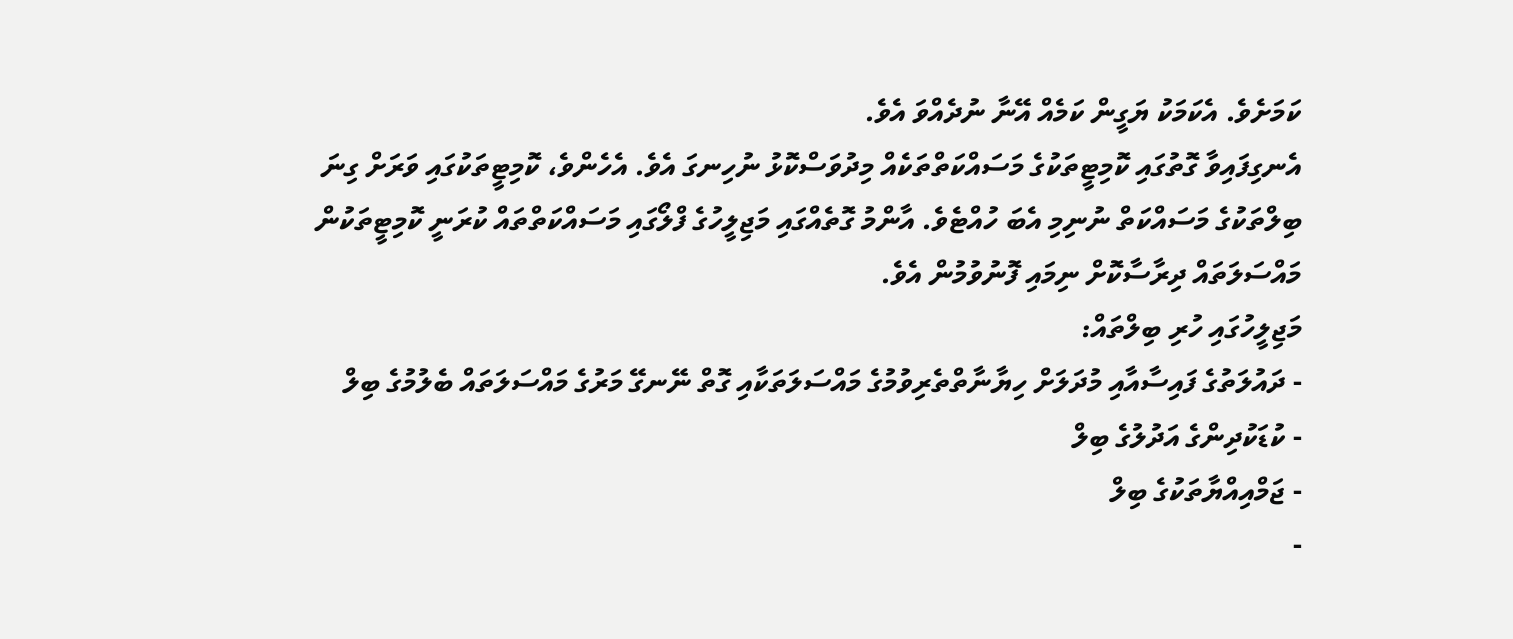ކަމަށެވެ. އެކަމަކު ޔަގީން ކަމެއް އޭނާ ނުދެއްވަ އެވެ.
އެނގިފައިވާ ގޮތުގައި ކޮމިޓީތަކުގެ މަސައްކަތްތަކެއް މިދުވަސްކޮޅު ނުހިނގަ އެވެ. އެހެންވެ، ކޮމިޓީތަކުގައި ވަރަށް ގިނަ ބިލްތަކުގެ މަސައްކަތް ނުނިމި އެބަ ހުއްޓެވެ. އާންމު ގޮތެއްގައި މަޖިލީހުގެ ފްލޯގައި މަސައްކަތްތައް ކުރަނީ ކޮމިޓީތަކުން މައްސަލަތައް ދިރާސާކޮށް ނިމައި ފޮނުވުމުން އެވެ.
މަޖިލީހުގައި ހުރި ބިލްތައް:
- ދައުލަތުގެ ފައިސާއާއި މުދަލަށް ހިޔާނާތްތެރިވުމުގެ މައްސަލަތަކާއި ގޮތް ނޭނގޭ މަރުގެ މައްސަލަތައް ބެލުމުގެ ބިލް
- ކުޑަކުދިންގެ އަދުލުގެ ބިލް
- ޖަމްއިއްޔާތަކުގެ ބިލް
-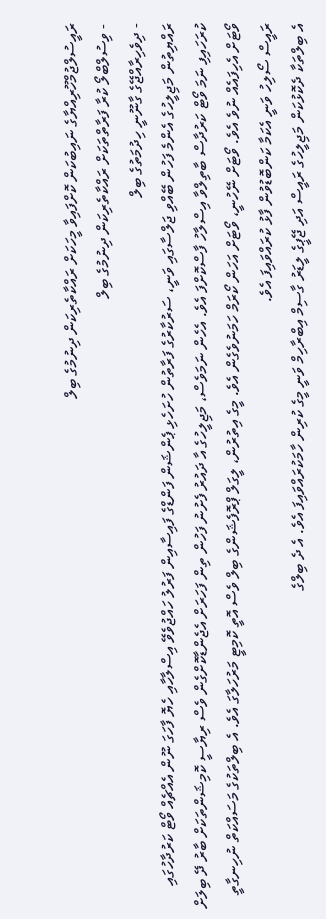ރައީސުލްޖުމްހޫރިއްޔާގެ ނައިބުކަން ކޮށްފައިވާ މީހަކަށް ރައްކާތެރިކަން ދިނުމުގެ ބިލް
- ވިސުލްބްލޯ ކުރާ ފަރާތްތަކަށް ރައްކާތެރިކަން ދިނުމުގެ ބިލް
- ދިވެހިރާއްޖޭގެ ގާނޫނީ ހިދުމަތުގެ ބިލް
ރައްޔިތުން މަޖިލީހުގެ އެންމެ ފަހުން ބޭއްވި ޖަލްސާގައި ވަނީ، ސަރުކާރުގެ ފަރާތުން ހުށަހެޅި ޕެންޝަން ފަންޑްގެ ފައިސާއިން ފަރުލު ހައްޖުވެވޭ އިސްލާހާއި ހެޔޮ ފާހަގަ ނޫން އެއްޗެއް ވޯޓް ކަރުދާހުގައި ކުރަހައިފި ނަމަ ވޯޓް ކަރުދާސް ބާތިލްވާ އިސްލާހު ފާސްކޮށްފަ އެވެ. އެހެން ނަމަވެސް، މަޖިލީހުގެ އާ ދައުރު ފެށުނު ފަހުން ތިން ފަހަރަށް އެޖެންޑާކޮށްގެން ވެސް ރިޔާސީ ކޮމިޝަންތަކަށް ބާރު ދޭ ބިލަށް ވޯޓަށް އެހިފައެއް ނުވެ އެވެ. ވޯޓަށް ނޭހުނީ، ވޯޓަށް އަހަން ކޯރަމް ހަމަނުވެގެން އެވެ. މީގެ އިތުރުން، ލީގަލް ޕްރޮފެޝަންގެ ބިލް ވެސް އޮތީ ކޮމިޓީ މަރުހަލާގަ އެވެ. އެ ބިލްތަކުގެ މަސައްކަތް ނުހިނގާތީ ރައީސް ސޯލިހު ވަނީ އެކަމާ ކަންބޮޑުވުން ފާޅު ކުރައްވައިފަ އެވެ.
އެ ބިލްތަކާ ދެކޮޅުކަން މަޖިލީހުގެ ރައީސް އަދި ޖޭޕީގެ ލީޑަރު ގާސިމް އިބްރާހިމް ވަނީ މީގެ ކުރިން ހާމަކުރައްވައިފަ އެވެ. އެ ދެ ބިލްގެ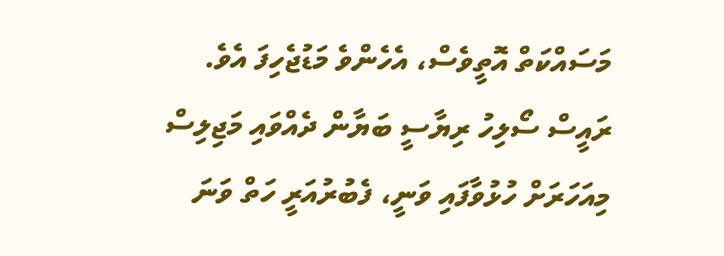މަސައްކަތް އޮތީވެސް، އެހެންވެ މަޑުޖެހިފަ އެވެ.
ރައީސް ސޯލިހު ރިޔާސީ ބަޔާން ދެއްވައި މަޖިލިސް މިއަހަރަށް ހުޅުވާފައި ވަނީ، ފެބުރުއަރީ ހަތް ވަނަ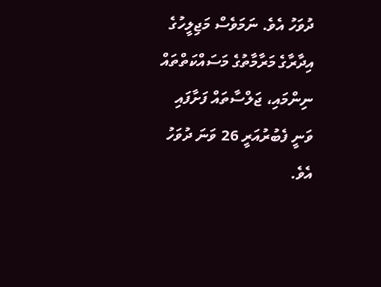ދުވަހު އެވެ. ނަމަވެސް މަޖިލީހުގެ އިދާރާގެ މަރާމާތުގެ މަސައްކަތްތައް ނިންމައި، ޖަލްސާތައް ފަށާފައި ވަނީ ފެބުރުއަރީ 26 ވަނަ ދުވަހު އެވެ.